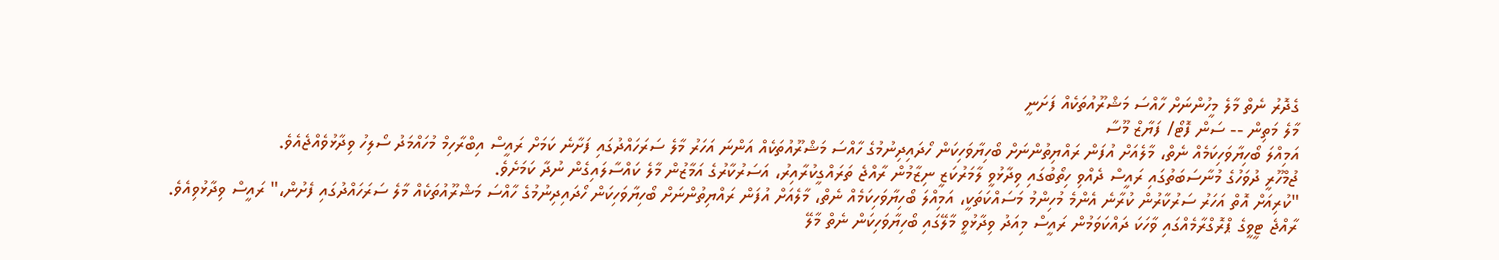ގެދޮރު ނެތް މާލެ މީހުންނަށް ހާއްސަ މަޝްރޫއުތަކެއް ފަށަނީ
މާލެ މަތިން -- ސަން ފޮޓޯ/ ފަޔާޒް މޫސާ
އަމިއްލަ ބޯހިޔާވަހިކަމެއް ނެތް، މާލެއަށް އުފަން ރައްޔިތުންނަށް ބޯހިޔާވަހިކަން ހޯދައިދިނުމުގެ ހާއްސަ މަޝްރޫއުތަކެއް އަންނަ އަހަރު މާލެ ސަރަހައްދުގައި ފަށާނެ ކަމަށް ރައީސް އިބްރާހިމް މުހައްމަދު ސޯލިހު ވިދާޅުވެއްޖެއެވެ.
ޖުމްހޫރީ ދުވަހުގެ މުނާސަބަތުގައި ރައީސް ދެއްވި ހިތޯބުގައި ވިދާޅުވީ ލާމަރުކަޒީ ނިޒާމުން ރާއްޖެ ތަރައްގީކުރާއިރު، އަސަރުކާރުގެ އަމާޒުން މާލެ ކައްސާލައިގެން ނުދާ ކަމަށެވެ.
"ކުރިއަށް އޮތް އަހަރު ސަރުކާރުން ކުރާނެ އެންމެ މުހިންމު މަސައްކަތަކީ، އަމިއްލަ ބޯހިޔާވަހިކަމެއް ނެތް، މާލެއަށް އުފަން ރައްޔިތުންނަށް ބޯހިޔާވަހިކަން ހޯދައިދިނުމުގެ ހާއްސަ މަޝްރޫއުތަކެއް މާލެ ސަރަހައްދުގައި ފެށުން،" ރައީސް ވިދާޅުވިއެވެ.
ރާއްޖެ ޓީވީގެ ޕްރޮގްރާމެއްގައި ވާހަކަ ދައްކަވަމުން ރައީސް މިއަދު ވިދާޅުވީ މާލޭގައި ބޯހިޔާވަހިކަން ނެތް މާލޭ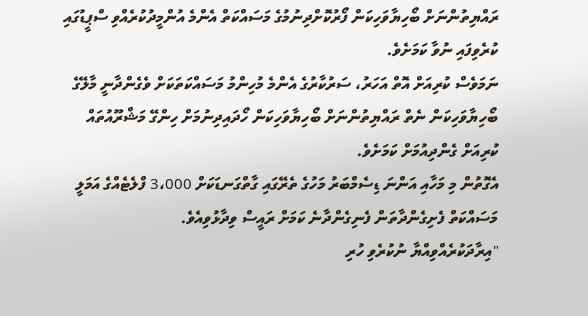ރައްޔިތުންނަށް ބޯހިޔާވަހިކަން ފޯރުކޮށްދިނުމުގެ މަސައްކަތް އެންމެ އުންމީދުކުރެއްވި ސްޕީޑުގައި ކުރެވިފައި ނުވާ ކަމަށެވެ.
ނަމަވެސް ކުރިއަށް އޮތް އަހަރު، ސަރުކާރުގެ އެންމެ މުހިންމު މަސައްކަތަކަށް ވެގެންދާނީ މާލޭގެ ބޯހިޔާވަހިކަން ނެތް ރައްޔިތުންނަށް ބޯހިޔާވަހިކަން ހޯދައިދިނުމަށް ހިންގޭ މަޝްރޫއުތައް ކުރިއަށް ގެންދިއުމަށް ކަމަށެވެ.
އެގޮތުން މި މަހާއި އަންނަ ޑިސެމްބަރު މަހުގެ ތެރޭގައި ގާތްގަނޑަކަށް 3،000 ފްލެޓެއްގެ އަމަލީ މަސައްކަތް ފެށިގެންދާތަން ފެނިގެންދާނެ ކަމަށް ރައީސް ވިދާޅުވިއެވެ.
"އިރާދަކުރެއްވިއްޔާ ނުކުރެވި ހުރި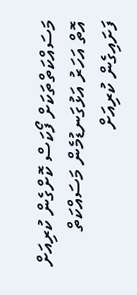މަސައްކަތްތަކަށް ފޯކަސް ކޮށްގެން ކުރިއަށް އޮތް އަހަރު އަޅުގަނޑުމެން މަސައްކަތް ފަށައިގެން ކުރިއަށް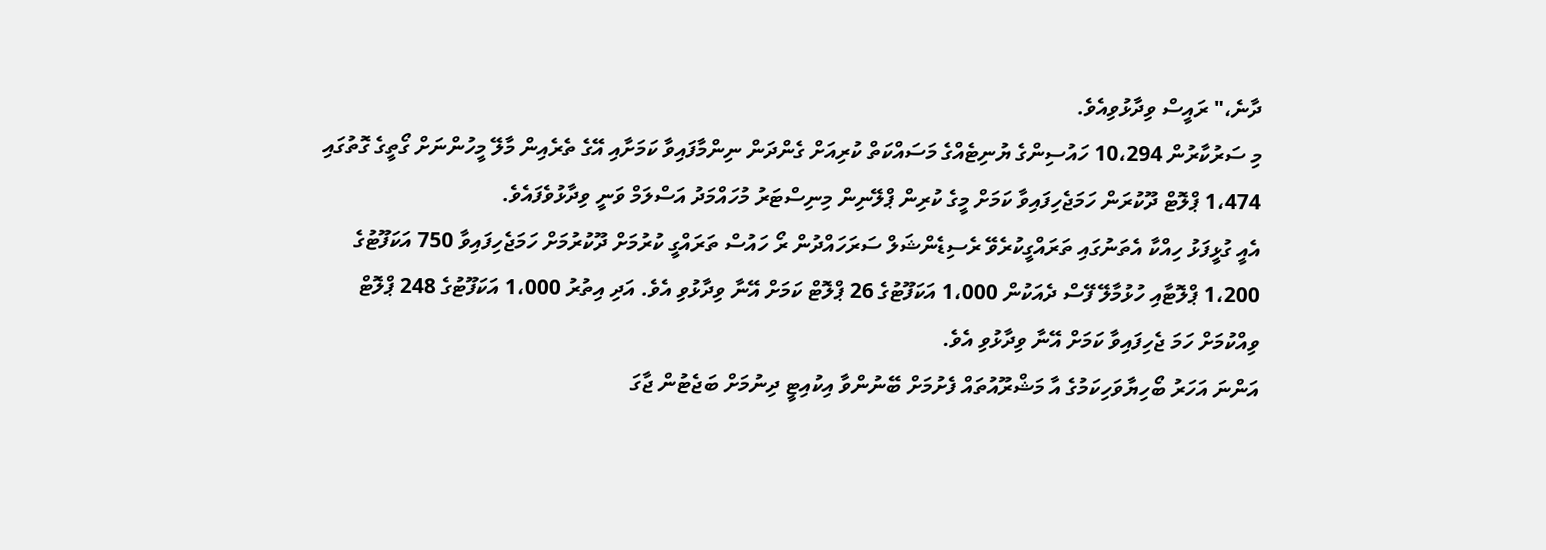ދާނެ،" ރައީސް ވިދާޅުވިއެވެ.
މި ސަރުކާރުން 10،294 ހައުސިންގެ ޔުނިޓެއްގެ މަސައްކަތް ކުރިއަށް ގެންދަން ނިންމާފައިވާ ކަމަށާއި އޭގެ ތެރެއިން މާލޭ މީހުންނަށް ގޯތީގެ ގޮތުގައި 1،474 ޕްލޮޓް ދޫކުރަން ހަމަޖެހިފައިވާ ކަމަށް މީގެ ކުރިން ޕްލޭނިން މިނިސްޓަރު މުހައްމަދު އަސްލަމް ވަނީ ވިދާޅުވެފައެވެ.
އެއީ ގުޅީފަޅު ހިއްކާ އެތަނުގައި ތަރައްގީކުރެވޭ ރެސިޑެންޝަލް ސަރަހައްދުން ރޯ ހައުސް ތަރައްގީ ކުރުމަށް ދޫކުރުމަށް ހަމަޖެހިފައިވާ 750 އަކަފޫޓުގެ 1،200 ޕްލޮޓާއި ހުޅުމާލޭ ފޭސް ދެއަކުން 1،000 އަކަފޫޓުގެ 26 ޕްލޮޓް ކަމަށް އޭނާ ވިދާޅުވި އެވެ. އަދި އިތުރު 1،000 އަކަފޫޓުގެ 248 ޕްލޮޓް ވިއްކުމަށް ހަމަ ޖެހިފައިވާ ކަމަށް އޭނާ ވިދާޅުވި އެވެ.
އަންނަ އަހަރު ބޯހިޔާވަހިކަމުގެ އާ މަޝްރޫއުތައް ފެށުމަށް ބޭނުންވާ އިކުއިޓީ ދިނުމަށް ބަޖެޓުން ޖާގަ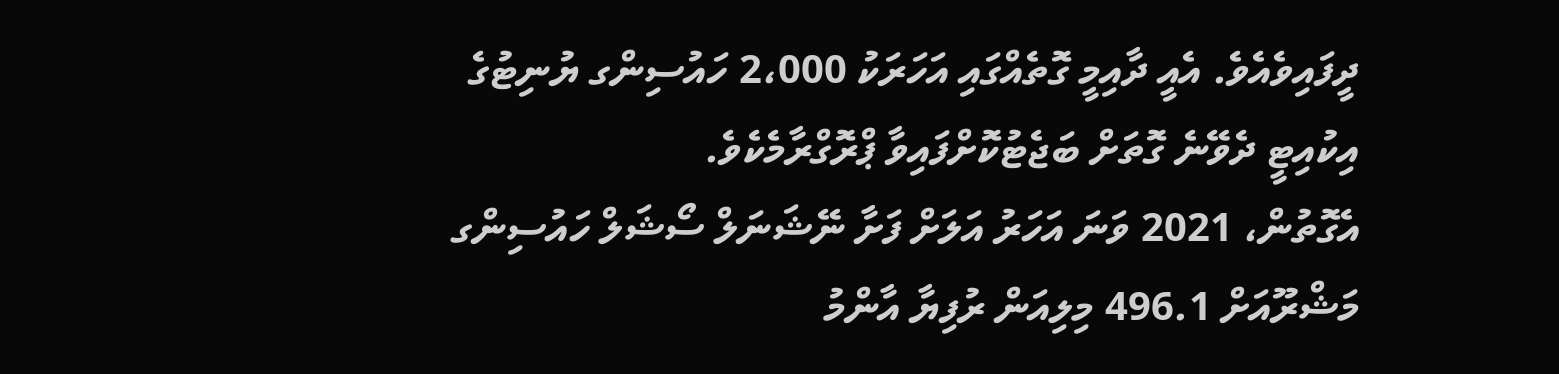ދީފައިވެއެވެ. އެއީ ދާއިމީ ގޮތެއްގައި އަހަރަކު 2،000 ހައުސިންގ ޔުނިޓުގެ އިކުއިޓީ ދެވޭނެ ގޮތަށް ބަޖެޓުކޮށްފައިވާ ޕްރޮގްރާމެކެވެ.
އެގޮތުން، 2021 ވަނަ އަހަރު އަލަށް ފަށާ ނޭޝަނަލް ސޯޝަލް ހައުސިންގ މަޝްރޫއަށް 496.1 މިލިއަން ރުފިޔާ އާންމު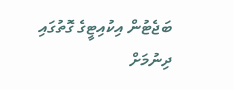ބަޖެޓުން އިކުއިޓީގެ ގޮތުގައި ދިނުމަށް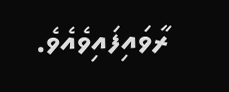ރާވައިފައިވެއެވެ.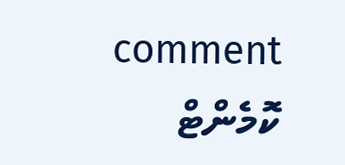comment ކޮމެންޓް